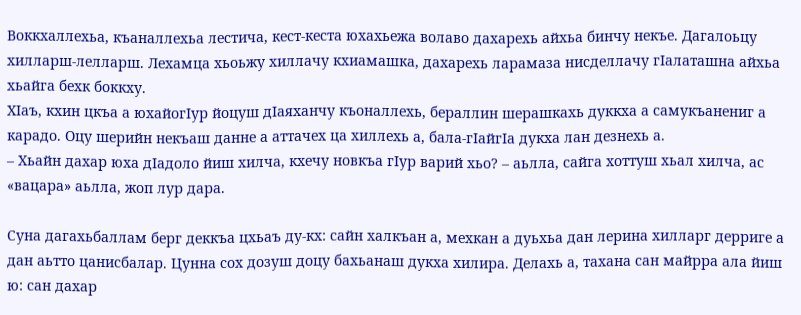Воккхаллехьа, къаналлехьа лестича, кест-кеста юхахьежа волаво дахарехь айхьа бинчу некъе. Дагалоьцу хилларш-лелларш. Лехамца хьоьжу хиллачу кхиамашка, дахарехь ларамаза нисделлачу гIалаташна айхьа хьайга бехк боккху.
ХIаъ, кхин цкъа а юхайогIур йоцуш дIаяханчу къоналлехь, бераллин шерашкахь дуккха а самукъанениг а карадо. Оцу шерийн некъаш данне а аттачех ца хиллехь а, бала-гIайгIа дукха лан дезнехь а.
– Хьайн дахар юха дIадоло йиш хилча, кхечу новкъа гIур варий хьо? – аьлла, сайга хоттуш хьал хилча, ас «вацара» аьлла, жоп лур дара.

Суна дагахьбаллам берг деккъа цхьаъ ду-кх: сайн халкъан а, мехкан а дуьхьа дан лерина хилларг дерриге а дан аьтто цанисбалар. Цунна сох дозуш доцу бахьанаш дукха хилира. Делахь а, тахана сан майрра ала йиш ю: сан дахар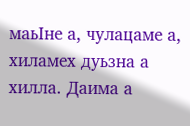маьIне а, чулацаме а, хиламех дуьзна а хилла. Даима а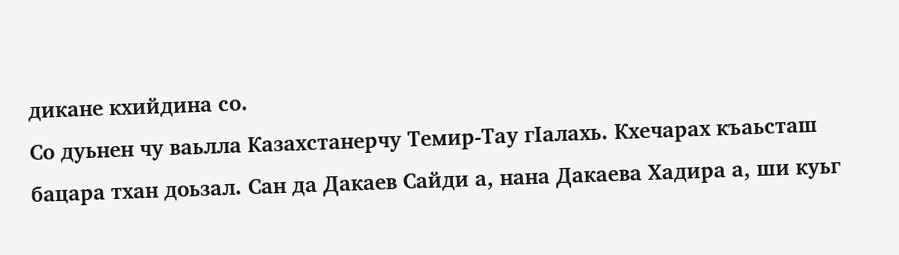дикане кхийдина со.
Со дуьнен чу ваьлла Казахстанерчу Темир-Тау гIалахь. Кхечарах къаьсташ бацара тхан доьзал. Сан да Дакаев Сайди а, нана Дакаева Хадира а, ши куьг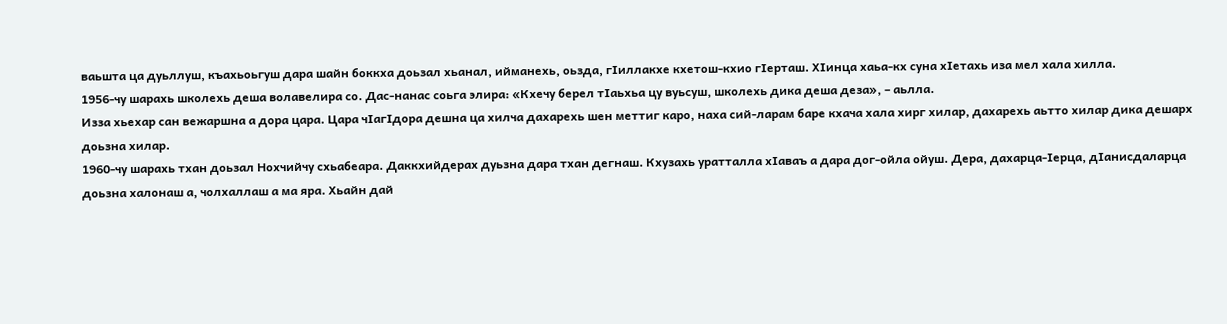ваьшта ца дуьллуш, къахьоьгуш дара шайн боккха доьзал хьанал, ийманехь, оьзда, гIиллакхе кхетош-кхио гIерташ. ХIинца хаьа-кх суна хIетахь иза мел хала хилла.
1956-чу шарахь школехь деша волавелира со. Дас-нанас соьга элира: «Кхечу берел тIаьхьа цу вуьсуш, школехь дика деша деза», – аьлла.
Изза хьехар сан вежаршна а дора цара. Цара чIагIдора дешна ца хилча дахарехь шен меттиг каро, наха сий-ларам баре кхача хала хирг хилар, дахарехь аьтто хилар дика дешарх доьзна хилар.
1960-чу шарахь тхан доьзал Нохчийчу схьабеара. Даккхийдерах дуьзна дара тхан дегнаш. Кхузахь уратталла хIаваъ а дара дог-ойла ойуш. Дера, дахарца-Iерца, дIанисдаларца доьзна халонаш а, чолхаллаш а ма яра. Хьайн дай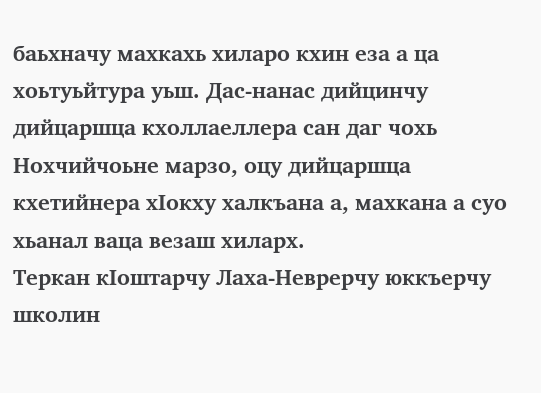баьхначу махкахь хиларо кхин еза а ца хоьтуьйтура уьш. Дас-нанас дийцинчу дийцаршца кхоллаеллера сан даг чохь Нохчийчоьне марзо, оцу дийцаршца кхетийнера хIокху халкъана а, махкана а суо хьанал ваца везаш хиларх.
Теркан кIоштарчу Лаха-Неврерчу юккъерчу школин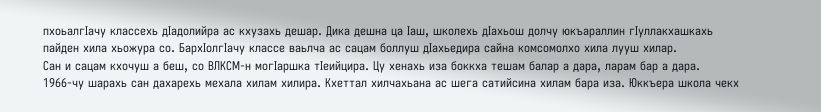пхоьалгIачу классехь дIадолийра ас кхузахь дешар. Дика дешна ца Iаш, школехь дIахьош долчу юкъараллин гIуллакхашкахь пайден хила хьожура со. БархIолгIачу классе ваьлча ас сацам боллуш дIахьедира сайна комсомолхо хила лууш хилар.
Сан и сацам кхочуш а беш, со ВЛКСМ-н могIаршка тIеийцира. Цу хенахь иза боккха тешам балар а дара, ларам бар а дара.
1966-чу шарахь сан дахарехь мехала хилам хилира. Кхеттал хилчахьана ас шега сатийсина хилам бара иза. Юккъера школа чекх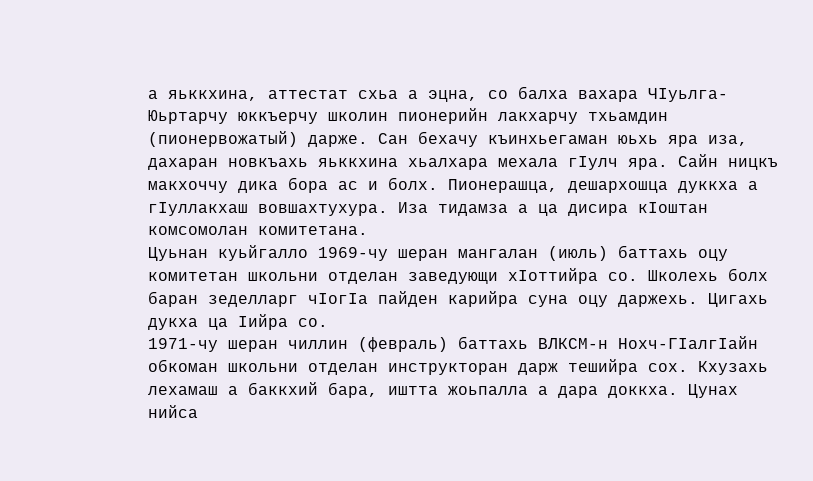а яьккхина, аттестат схьа а эцна, со балха вахара ЧIуьлга-Юьртарчу юккъерчу школин пионерийн лакхарчу тхьамдин (пионервожатый) дарже. Сан бехачу къинхьегаман юьхь яра иза, дахаран новкъахь яьккхина хьалхара мехала гIулч яра. Сайн ницкъ макхоччу дика бора ас и болх. Пионерашца, дешархошца дуккха а гIуллакхаш вовшахтухура. Иза тидамза а ца дисира кIоштан комсомолан комитетана.
Цуьнан куьйгалло 1969-чу шеран мангалан (июль) баттахь оцу комитетан школьни отделан заведующи хIоттийра со. Школехь болх баран зеделларг чIогIа пайден карийра суна оцу даржехь. Цигахь дукха ца Iийра со.
1971-чу шеран чиллин (февраль) баттахь ВЛКСМ-н Нохч-ГIалгIайн обкоман школьни отделан инструкторан дарж тешийра сох. Кхузахь лехамаш а баккхий бара, иштта жоьпалла а дара доккха. Цунах нийса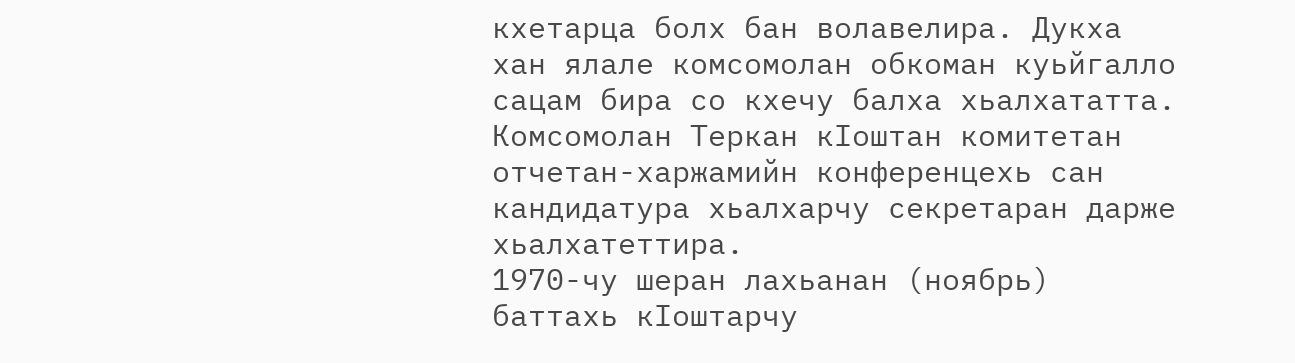кхетарца болх бан волавелира. Дукха хан ялале комсомолан обкоман куьйгалло сацам бира со кхечу балха хьалхататта. Комсомолан Теркан кIоштан комитетан отчетан-харжамийн конференцехь сан кандидатура хьалхарчу секретаран дарже хьалхатеттира.
1970-чу шеран лахьанан (ноябрь) баттахь кIоштарчу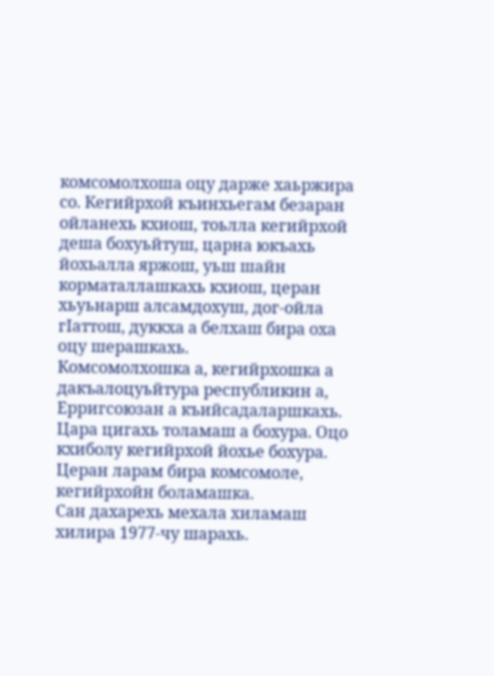комсомолхоша оцу дарже хаьржира со. Кегийрхой къинхьегам безаран ойланехь кхиош, тоьлла кегийрхой деша бохуьйтуш, царна юкъахь йохьалла яржош, уьш шайн корматаллашкахь кхиош, церан хьуьнарш алсамдохуш, дог-ойла гIаттош, дуккха а белхаш бира оха оцу шерашкахь.
Комсомолхошка а, кегийрхошка а дакъалоцуьйтура республикин а, Ерригсоюзан а къийсадаларшкахь. Цара цигахь толамаш а бохура. Оцо кхиболу кегийрхой йохье бохура. Церан ларам бира комсомоле, кегийрхойн боламашка.
Сан дахарехь мехала хиламаш хилира 1977-чу шарахь.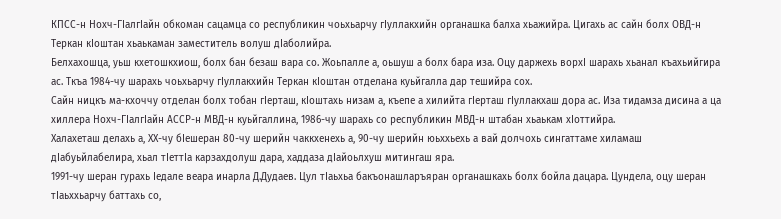КПСС-н Нохч-ГIалгIайн обкоман сацамца со республикин чоьхьарчу гIуллакхийн органашка балха хьажийра. Цигахь ас сайн болх ОВД-н Теркан кIоштан хьаькаман заместитель волуш дIаболийра.
Белхахошца, уьш кхетошкхиош, болх бан безаш вара со. Жоьпалле а, оьшуш а болх бара иза. Оцу даржехь ворхI шарахь хьанал къахьийгира ас. Ткъа 1984-чу шарахь чоьхьарчу гIуллакхийн Теркан кIоштан отделана куьйгалла дар тешийра сох.
Сайн ницкъ ма-кхоччу отделан болх тобан гIерташ, кIоштахь низам а, къепе а хилийта гIерташ гIуллакхаш дора ас. Иза тидамза дисина а ца хиллера Нохч-ГIалгIайн АССР-н МВД-н куьйгаллина, 1986-чу шарахь со республикин МВД-н штабан хьаькам хIоттийра.
Халахеташ делахь а, ХХ-чу бIешеран 80-чу шерийн чаккхенехь а, 90-чу шерийн юьххьехь а вай долчохь сингаттаме хиламаш дIабуьйлабелира, хьал тIеттIа карзахдолуш дара, хаддаза дIайоьлхуш митингаш яра.
1991-чу шеран гурахь Iедале веара инарла Д.Дудаев. Цул тIаьхьа бакъонашларъяран органашкахь болх бойла дацара. Цундела, оцу шеран тIаьххьарчу баттахь со,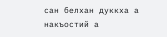сан белхан дуккха а накъостий а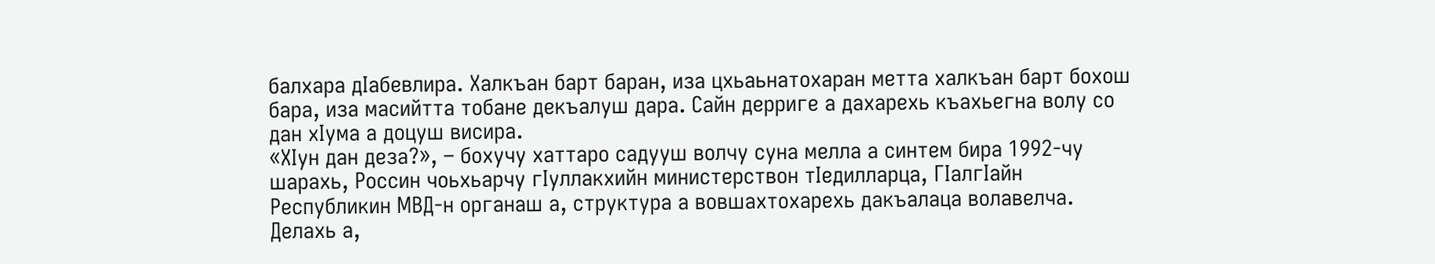балхара дIабевлира. Халкъан барт баран, иза цхьаьнатохаран метта халкъан барт бохош бара, иза масийтта тобане декъалуш дара. Сайн дерриге а дахарехь къахьегна волу со дан хIума а доцуш висира.
«ХIун дан деза?», – бохучу хаттаро садууш волчу суна мелла а синтем бира 1992-чу шарахь, Россин чоьхьарчу гIуллакхийн министерствон тIедилларца, ГIалгIайн Республикин МВД-н органаш а, структура а вовшахтохарехь дакъалаца волавелча. Делахь а,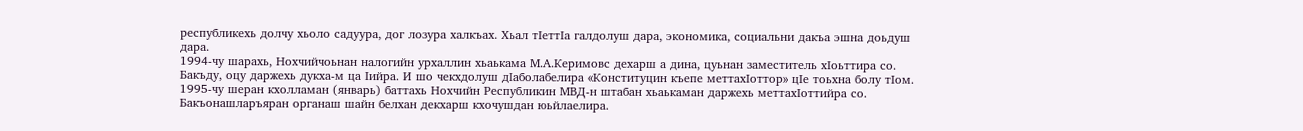республикехь долчу хьоло садуура, дог лозура халкъах. Хьал тIеттIа галдолуш дара, экономика, социальни дакъа эшна доьдуш дара.
1994-чу шарахь, Нохчийчоьнан налогийн урхаллин хьаькама М.А.Керимовс дехарш а дина, цуьнан заместитель хIоьттира со. Бакъду, оцу даржехь дукха-м ца Iийра. И шо чекхдолуш дIаболабелира «Конституцин къепе меттахIоттор» цIе тоьхна болу тIом.
1995-чу шеран кхолламан (январь) баттахь Нохчийн Республикин МВД-н штабан хьаькаман даржехь меттахIоттийра со. Бакъонашларъяран органаш шайн белхан декхарш кхочушдан юьйлаелира.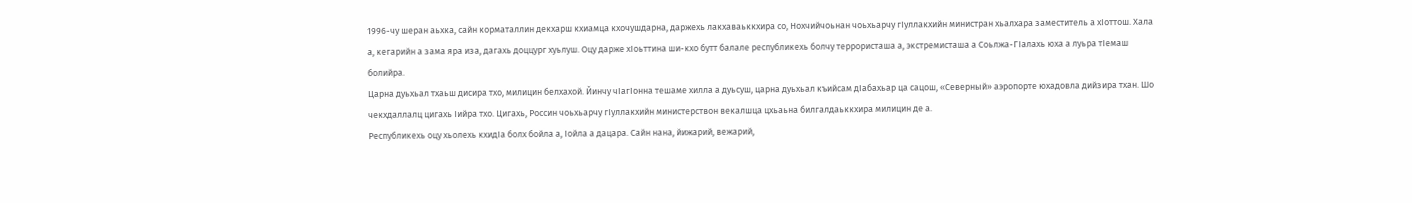1996-чу шеран аьхка, сайн корматаллин декхарш кхиамца кхочушдарна, даржехь лакхаваьккхира со, Нохчийчоьнан чоьхьарчу гIуллакхийн министран хьалхара заместитель а хIоттош. Хала а, кегарийн а зама яра иза, дагахь доццург хуьлуш. Оцу дарже хIоьттина ши-кхо бутт балале республикехь болчу террористаша а, экстремисташа а Соьлжа-ГIалахь юха а луьра тIемаш болийра.
Царна дуьхьал тхаьш дисира тхо, милицин белхахой. Йинчу чIагIонна тешаме хилла а дуьсуш, царна дуьхьал къийсам дIабахьар ца сацош, «Северный» аэропорте юхадовла дийзира тхан. Шо чекхдаллалц цигахь Iийра тхо. Цигахь, Россин чоьхьарчу гIуллакхийн министерствон векалшца цхьаьна билгалдаьккхира милицин де а.
Республикехь оцу хьолехь кхидIа болх бойла а, Iойла а дацара. Сайн нана, йижарий, вежарий,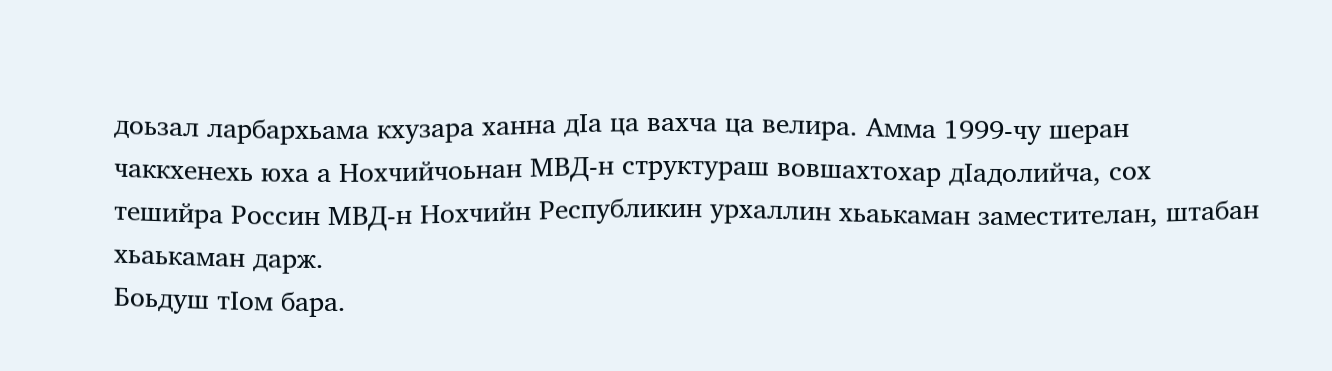доьзал ларбархьама кхузара ханна дIа ца вахча ца велира. Амма 1999-чу шеран чаккхенехь юха а Нохчийчоьнан МВД-н структураш вовшахтохар дIадолийча, сох тешийра Россин МВД-н Нохчийн Республикин урхаллин хьаькаман заместителан, штабан хьаькаман дарж.
Боьдуш тIом бара.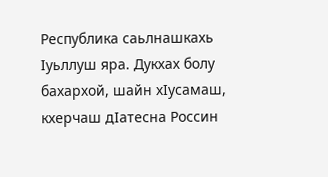Республика саьлнашкахь Iуьллуш яра. Дукхах болу бахархой, шайн хIусамаш, кхерчаш дIатесна Россин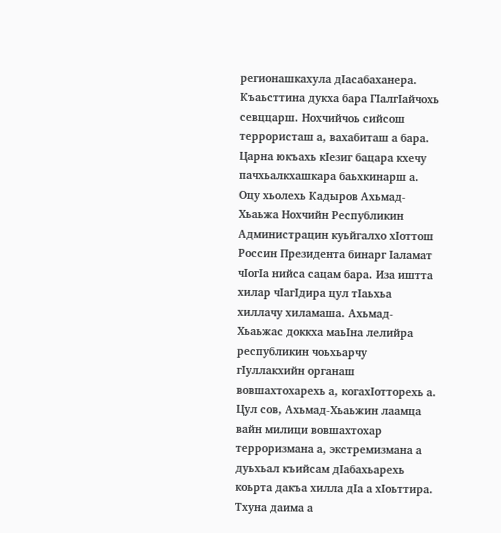регионашкахула дIасабаханера. Къаьсттина дукха бара ГIалгIайчохь севццарш. Нохчийчоь сийсош террористаш а, вахабиташ а бара. Царна юкъахь кIезиг бацара кхечу пачхьалкхашкара баьхкинарш а.
Оцу хьолехь Кадыров Ахьмад-Хьаьжа Нохчийн Республикин Администрацин куьйгалхо хIоттош Россин Президента бинарг Iаламат чIогIа нийса сацам бара. Иза иштта хилар чIагIдира цул тIаьхьа хиллачу хиламаша. Ахьмад-Хьаьжас доккха маьIна лелийра республикин чоьхьарчу гIуллакхийн органаш вовшахтохарехь а, когахIотторехь а. Цул сов, Ахьмад-Хьаьжин лаамца вайн милици вовшахтохар терроризмана а, экстремизмана а дуьхьал къийсам дIабахьарехь коьрта дакъа хилла дIа а хIоьттира. Тхуна даима а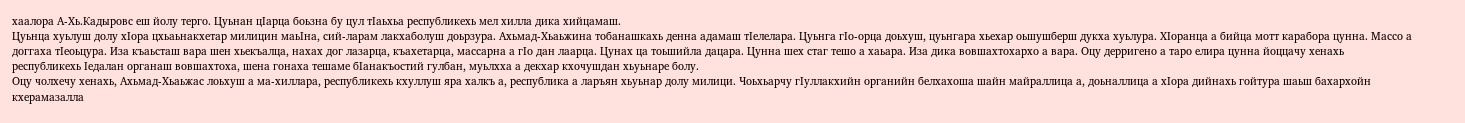хаалора А-Хь.Кадыровс еш йолу терго. Цуьнан цIарца боьзна бу цул тIаьхьа республикехь мел хилла дика хийцамаш.
Цуьнца хуьлуш долу хIора цхьаьнакхетар милицин маьIна, сий-ларам лакхаболуш доьрзура. Ахьмад-Хьаьжина тобанашкахь денна адамаш тIелелара. Цуьнга гIо-орца доьхуш, цуьнгара хьехар оьшушберш дукха хуьлура. ХIоранца а бийца мотт карабора цунна. Массо а доггаха тIеоьцура. Иза къаьсташ вара шен хьекъалца, нахах дог лазарца, къахетарца, массарна а гIо дан лаарца. Цунах ца тоьшийла дацара. Цунна шех стаг тешо а хаьара. Иза дика вовшахтохархо а вара. Оцу дерригено а таро елира цунна йоццачу хенахь республикехь Iедалан органаш вовшахтоха, шена гонаха тешаме бIанакъостий гулбан, муьлхха а декхар кхочушдан хьуьнаре болу.
Оцу чолхечу хенахь, Ахьмад-Хьаьжас лоьхуш а ма-хиллара, республикехь кхуллуш яра халкъ а, республика а ларъян хьуьнар долу милици. Чоьхьарчу гIуллакхийн органийн белхахоша шайн майраллица а, доьналлица а хIора дийнахь гойтура шаьш бахархойн кхерамазалла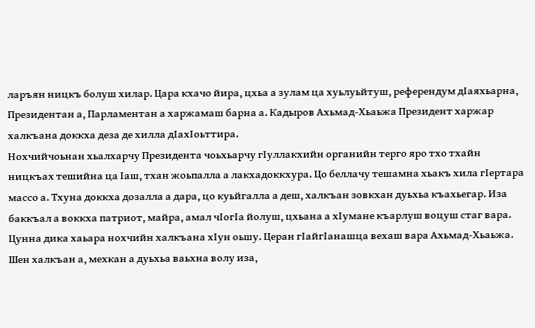ларъян ницкъ болуш хилар. Цара кхачо йира, цхьа а зулам ца хуьлуьйтуш, референдум дIаяхьарна, Президентан а, Парламентан а харжамаш барна а. Кадыров Ахьмад-Хьаьжа Президент харжар халкъана доккха деза де хилла дIахIоьттира.
Нохчийчоьнан хьалхарчу Президента чоьхьарчу гIуллакхийн органийн терго яро тхо тхайн ницкъах тешийна ца Iаш, тхан жоьпалла а лакхадоккхура. Цо беллачу тешамна хьакъ хила гIертара массо а. Тхуна доккха дозалла а дара, цо куьйгалла а деш, халкъан зовкхан дуьхьа къахьегар. Иза баккъал а воккха патриот, майра, амал чIогIа йолуш, цхьана а хIумане къарлуш воцуш стаг вара. Цунна дика хаьара нохчийн халкъана хIун оьшу. Церан гIайгIанашца вехаш вара Ахьмад-Хьаьжа.
Шен халкъан а, мехкан а дуьхьа ваьхна волу иза,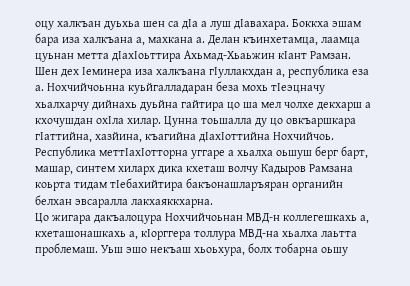оцу халкъан дуьхьа шен са дIа а луш дIавахара. Боккха эшам бара иза халкъана а, махкана а. Делан къинхетамца, лаамца цуьнан метта дIахIоьттира Ахьмад-Хьаьжин кIант Рамзан. Шен дех Iеминера иза халкъана гIуллакхдан а, республика еза а. Нохчийчоьнна куьйгалладаран беза мохь тIеэцначу хьалхарчу дийнахь дуьйна гайтира цо ша мел чолхе декхарш а кхочушдан охIла хилар. Цунна тоьшалла ду цо овкъаршкара гIаттийна, хазйина, къагийна дIахIоттийна Нохчийчоь.
Республика меттIахIотторна уггаре а хьалха оьшуш берг барт, машар, синтем хиларх дика кхеташ волчу Кадыров Рамзана коьрта тидам тIебахийтира бакъонашларъяран органийн белхан эвсаралла лакхаяккхарна.
Цо жигара дакъалоцура Нохчийчоьнан МВД-н коллегешкахь а, кхеташонашкахь а, кIорггера толлура МВД-на хьалха лаьтта проблемаш. Уьш эшо некъаш хьоьхура, болх тобарна оьшу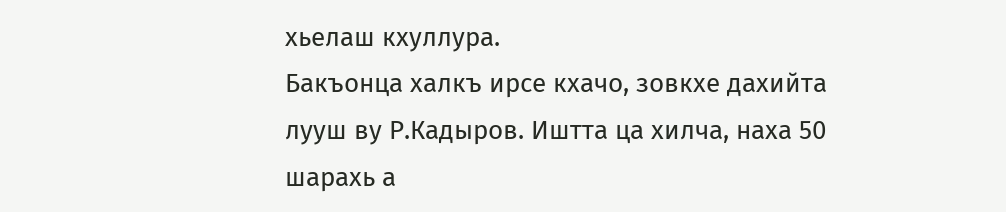хьелаш кхуллура.
Бакъонца халкъ ирсе кхачо, зовкхе дахийта лууш ву Р.Кадыров. Иштта ца хилча, наха 50 шарахь а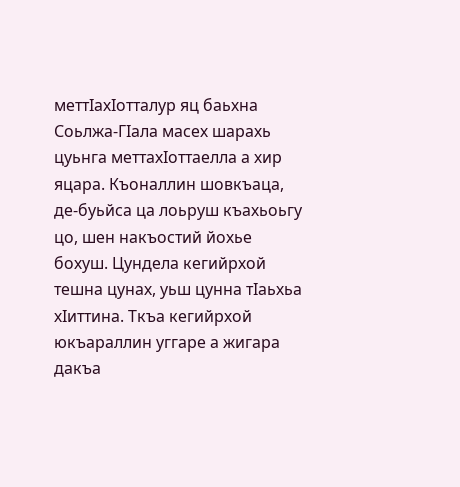меттIахIотталур яц баьхна Соьлжа-ГIала масех шарахь цуьнга меттахIоттаелла а хир яцара. Къоналлин шовкъаца, де-буьйса ца лоьруш къахьоьгу цо, шен накъостий йохье бохуш. Цундела кегийрхой тешна цунах, уьш цунна тIаьхьа хIиттина. Ткъа кегийрхой юкъараллин уггаре а жигара дакъа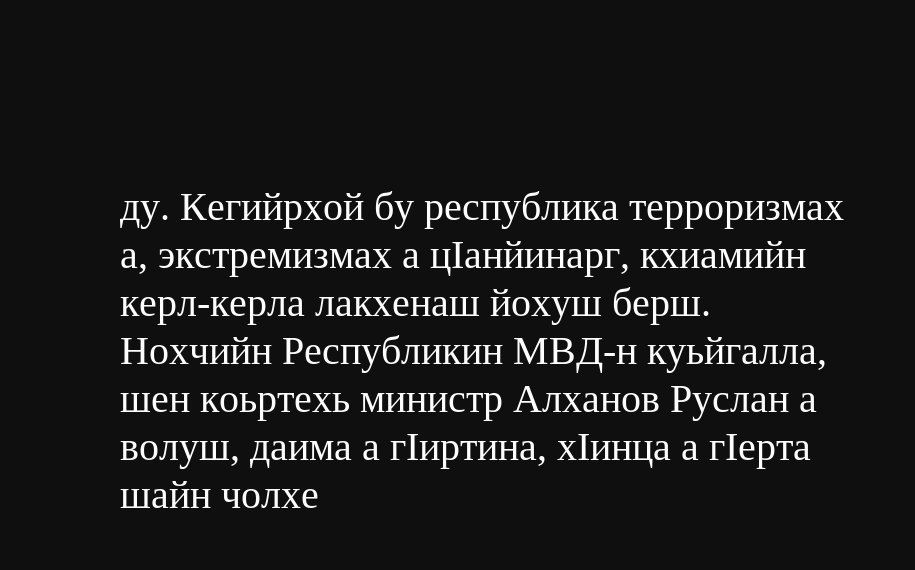ду. Кегийрхой бу республика терроризмах а, экстремизмах а цIанйинарг, кхиамийн керл-керла лакхенаш йохуш берш.
Нохчийн Республикин МВД-н куьйгалла, шен коьртехь министр Алханов Руслан а волуш, даима а гIиртина, хIинца а гIерта шайн чолхе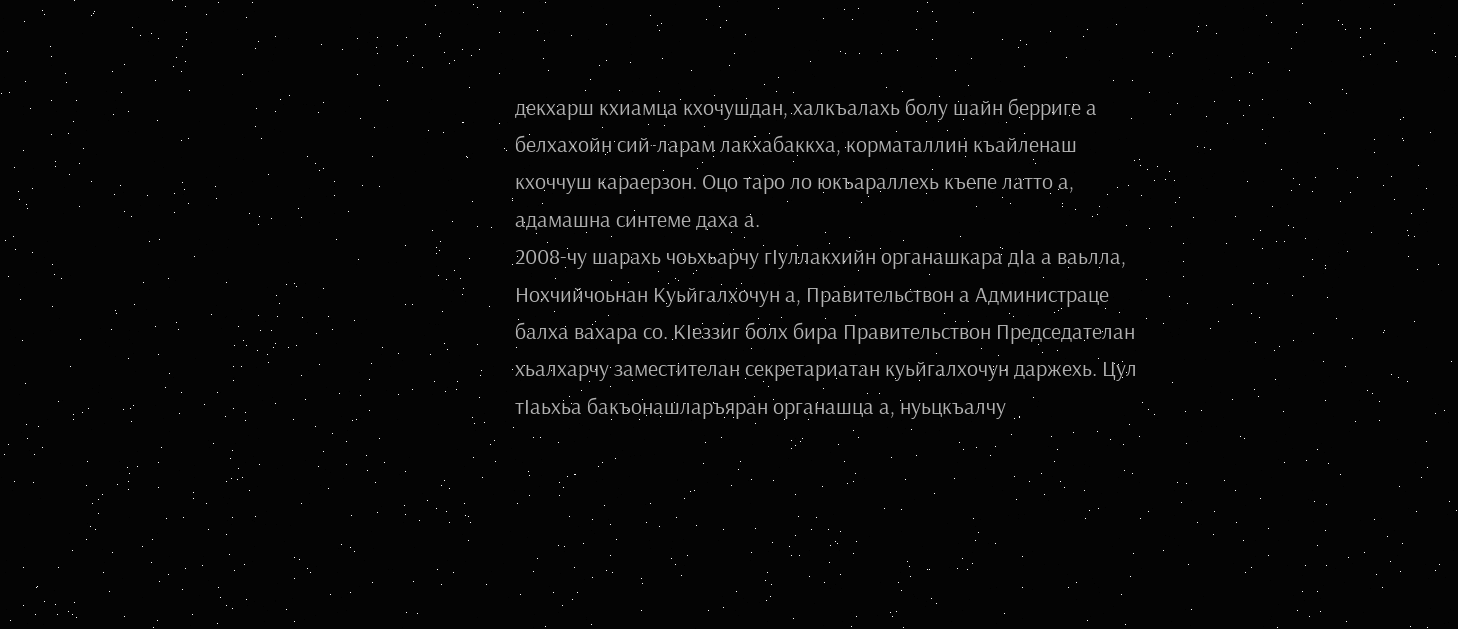декхарш кхиамца кхочушдан, халкъалахь болу шайн берриге а белхахойн сий-ларам лакхабаккха, корматаллин къайленаш кхоччуш караерзон. Оцо таро ло юкъараллехь къепе латто а, адамашна синтеме даха а.
2008-чу шарахь чоьхьарчу гIуллакхийн органашкара дIа а ваьлла, Нохчийчоьнан Куьйгалхочун а, Правительствон а Администраце балха вахара со. КIеззиг болх бира Правительствон Председателан хьалхарчу заместителан секретариатан куьйгалхочун даржехь. Цул тIаьхьа бакъонашларъяран органашца а, нуьцкъалчу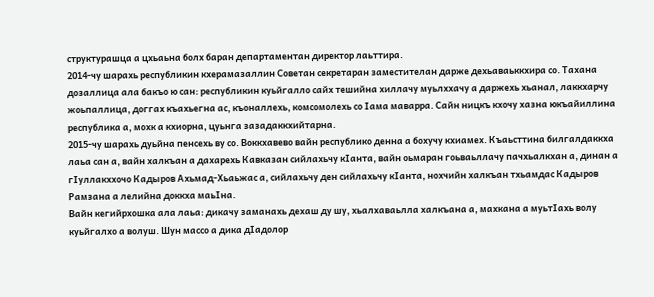структурашца а цхьаьна болх баран департаментан директор лаьттира.
2014-чу шарахь республикин кхерамазаллин Советан секретаран заместителан дарже дехьаваьккхира со. Тахана дозаллица ала бакъо ю сан: республикин куьйгалло сайх тешийна хиллачу муьлххачу а даржехь хьанал, лаккхарчу жоьпаллица, доггах къахьегна ас, къоналлехь, комсомолехь со Iама маварра. Сайн ницкъ кхочу хазна юкъайиллина республика а, мохк а кхиорна, цуьнга зазадаккхийтарна.
2015-чу шарахь дуьйна пенсехь ву со. Воккхавево вайн республико денна а бохучу кхиамех. Къаьсттина билгалдаккха лаьа сан а, вайн халкъан а дахарехь Кавказан сийлахьчу кIанта, вайн оьмаран гоьваьллачу пачхьалкхан а, динан а гIуллакххочо Кадыров Ахьмад-Хьаьжас а, сийлахьчу ден сийлахьчу кIанта, нохчийн халкъан тхьамдас Кадыров Рамзана а лелийна доккха маьIна.
Вайн кегийрхошка ала лаьа: дикачу заманахь дехаш ду шу, хьалхаваьлла халкъана а, махкана а муьтIахь волу куьйгалхо а волуш. Шун массо а дика дIадолор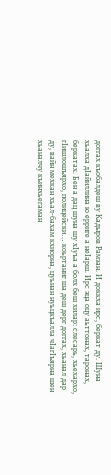доггах къобалдеш ву Кадыров Рамзан. И доккха ирс, беркат ду. Шуна хьалха дIайиллина ю ерриге а неIарш. Ирс эца оцу аьттонах, таронах, беркатах. Бен а дац шуна шу хIуъа а болх беш хилар: слесарь, хьехархо, гIишлошъярхо, полицейски… коьртаниг ша деш дерг доггах, хьанал дар ду, вайн мехкан хьал-бахам кхиорна, цуьнан нуьцкъалла чIагIъярна шен хьаналчу къинхьегаман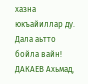хазна юкъайиллар ду.
Дала аьтто бойла вайн!
ДАКАЕВ Ахьмад,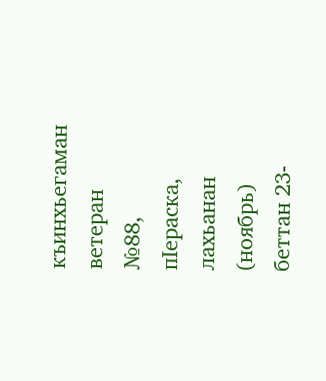къинхьегаман ветеран
№88, пIераска, лахьанан (ноябрь) беттан 23-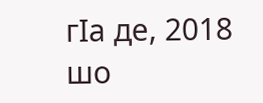гIа де, 2018 шо